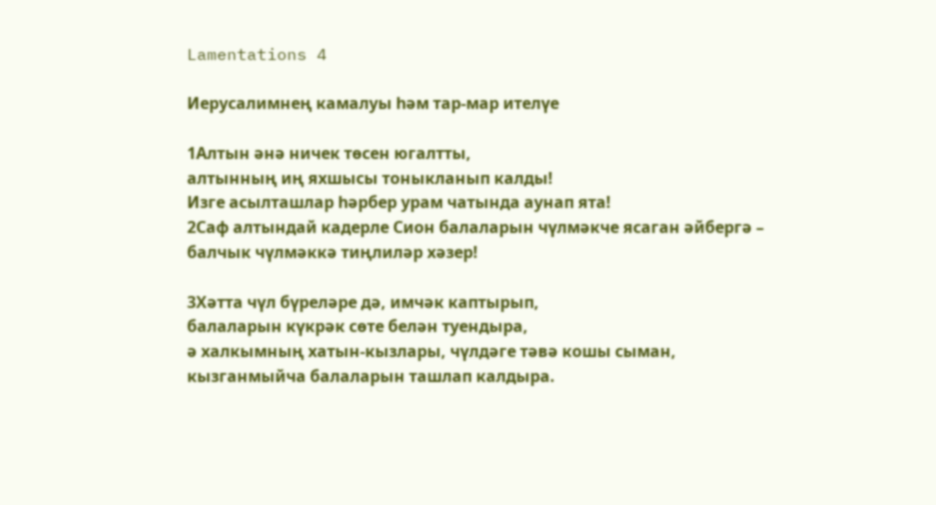Lamentations 4

Иерусалимнең камалуы һәм тар-мар ителүе

1Алтын әнә ничек төсен югалтты,
алтынның иң яхшысы тоныкланып калды!
Изге асылташлар һәрбер урам чатында аунап ята!
2Саф алтындай кадерле Сион балаларын чүлмәкче ясаган әйбергә –
балчык чүлмәккә тиңлиләр хәзер!

3Хәтта чүл бүреләре дә, имчәк каптырып,
балаларын күкрәк сөте белән туендыра,
ә халкымның хатын-кызлары, чүлдәге тәвә кошы сыман,
кызганмыйча балаларын ташлап калдыра.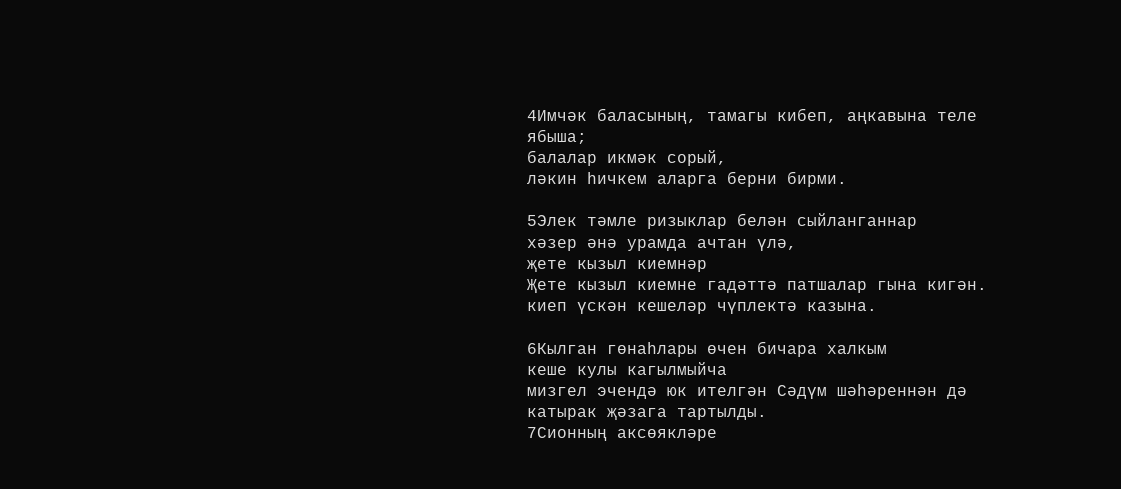4Имчәк баласының, тамагы кибеп, аңкавына теле ябыша;
балалар икмәк сорый,
ләкин һичкем аларга берни бирми.

5Элек тәмле ризыклар белән сыйланганнар
хәзер әнә урамда ачтан үлә,
җете кызыл киемнәр
Җете кызыл киемне гадәттә патшалар гына кигән.
киеп үскән кешеләр чүплектә казына.

6Кылган гөнаһлары өчен бичара халкым
кеше кулы кагылмыйча
мизгел эчендә юк ителгән Сәдүм шәһәреннән дә
катырак җәзага тартылды.
7Сионның аксөякләре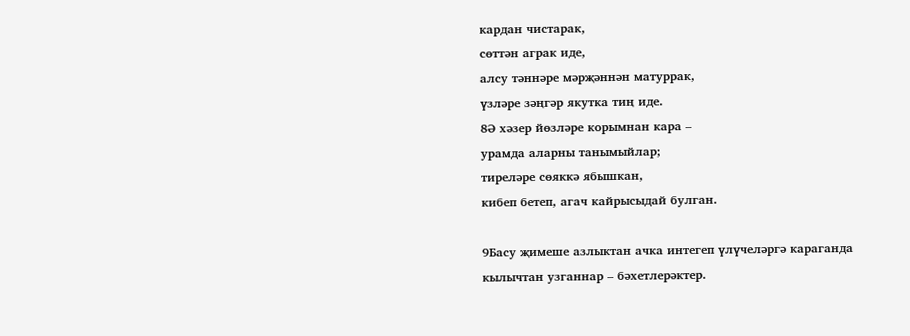кардан чистарак,
сөттән аграк иде,
алсу тәннәре мәрҗәннән матуррак,
үзләре зәңгәр якутка тиң иде.
8Ә хәзер йөзләре корымнан кара –
урамда аларны танымыйлар;
тиреләре сөяккә ябышкан,
кибеп бетеп, агач кайрысыдай булган.

9Басу җимеше азлыктан ачка интегеп үлүчеләргә караганда
кылычтан узганнар – бәхетлерәктер.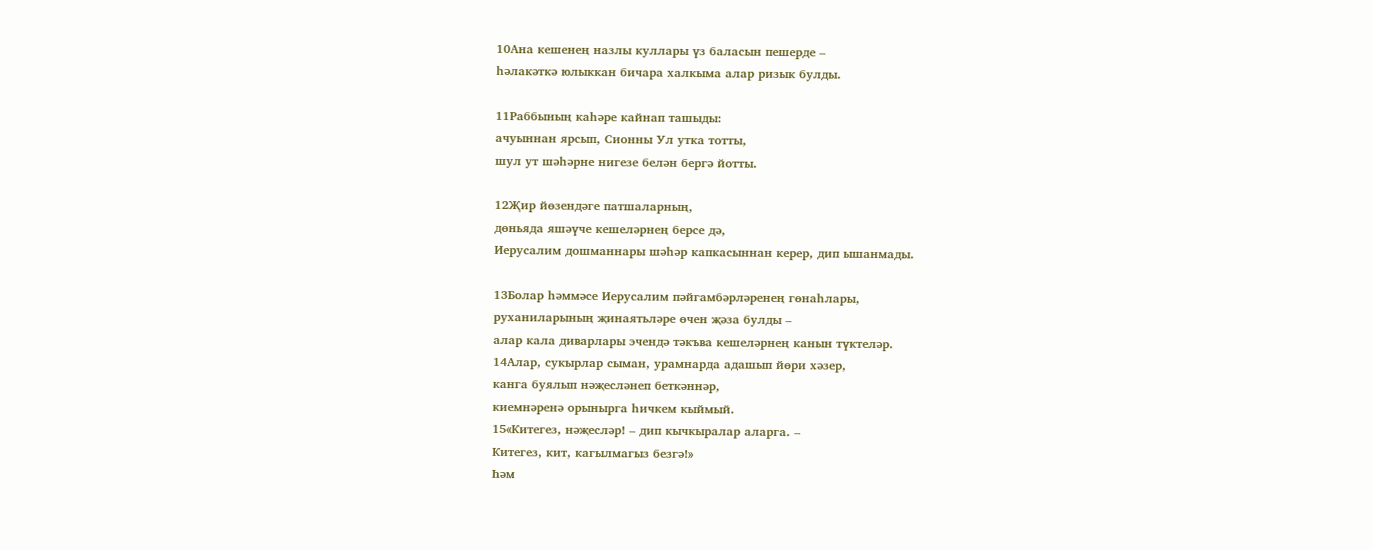10Ана кешенең назлы куллары үз баласын пешерде –
һәлакәткә юлыккан бичара халкыма алар ризык булды.

11Раббының каһәре кайнап ташыды:
ачуыннан ярсып, Сионны Ул утка тотты,
шул ут шәһәрне нигезе белән бергә йотты.

12Җир йөзендәге патшаларның,
дөньяда яшәүче кешеләрнең берсе дә,
Иерусалим дошманнары шәһәр капкасыннан керер, дип ышанмады.

13Болар һәммәсе Иерусалим пәйгамбәрләренең гөнаһлары,
руханиларының җинаятьләре өчен җәза булды –
алар кала диварлары эчендә тәкъва кешеләрнең канын түктеләр.
14Алар, сукырлар сыман, урамнарда адашып йөри хәзер,
канга буялып нәҗесләнеп беткәннәр,
киемнәренә орынырга һичкем кыймый.
15«Китегез, нәҗесләр! – дип кычкыралар аларга. –
Китегез, кит, кагылмагыз безгә!»
Һәм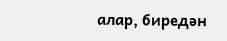алар, биредән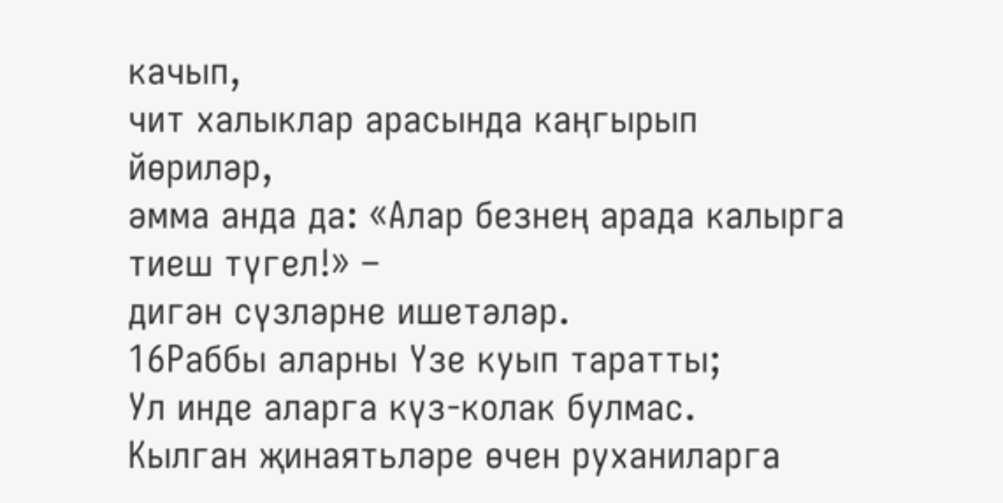качып,
чит халыклар арасында каңгырып йөриләр,
әмма анда да: «Алар безнең арада калырга тиеш түгел!» –
дигән сүзләрне ишетәләр.
16Раббы аларны Үзе куып таратты;
Ул инде аларга күз-колак булмас.
Кылган җинаятьләре өчен руханиларга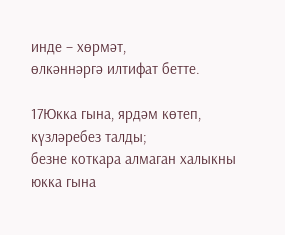инде – хөрмәт,
өлкәннәргә илтифат бетте.

17Юкка гына, ярдәм көтеп, күзләребез талды;
безне коткара алмаган халыкны
юкка гына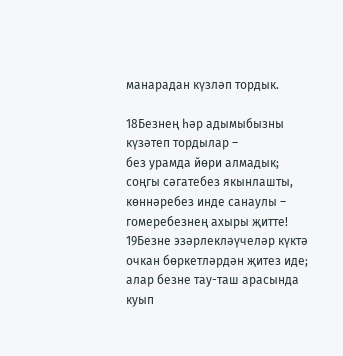манарадан күзләп тордык.

18Безнең һәр адымыбызны күзәтеп тордылар –
без урамда йөри алмадык;
соңгы сәгатебез якынлашты,
көннәребез инде санаулы – гомеребезнең ахыры җитте!
19Безне эзәрлекләүчеләр күктә очкан бөркетләрдән җитез иде;
алар безне тау-таш арасында куып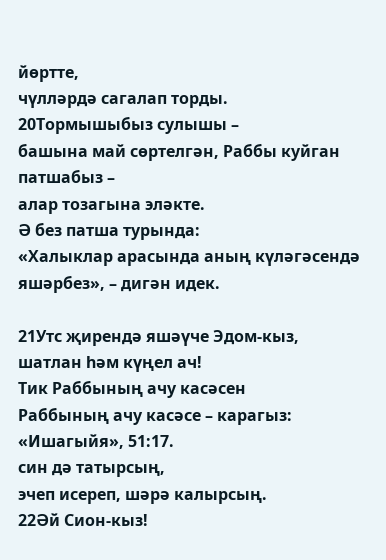йөртте,
чүлләрдә сагалап торды.
20Тормышыбыз сулышы –
башына май сөртелгән, Раббы куйган патшабыз –
алар тозагына эләкте.
Ә без патша турында:
«Халыклар арасында аның күләгәсендә яшәрбез», – дигән идек.

21Утс җирендә яшәүче Эдом-кыз, шатлан һәм күңел ач!
Тик Раббының ачу касәсен
Раббының ачу касәсе – карагыз: «Ишагыйя», 51:17.
син дә татырсың,
эчеп исереп, шәрә калырсың.
22Әй Сион-кыз!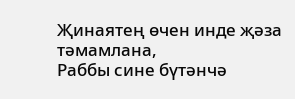Җинаятең өчен инде җәза тәмамлана,
Раббы сине бүтәнчә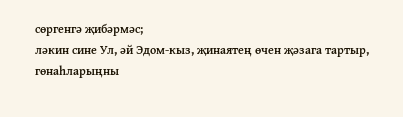сөргенгә җибәрмәс;
ләкин сине Ул, әй Эдом-кыз, җинаятең өчен җәзага тартыр,
гөнаһларыңны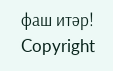фаш итәр!
Copyright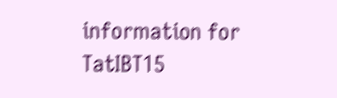information for TatIBT15